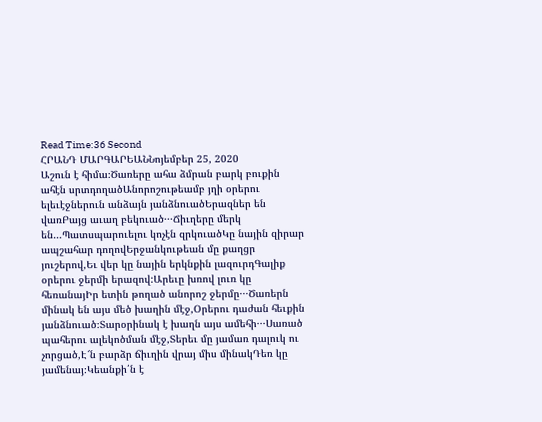Read Time:36 Second
ՀՐԱՆԴ ՄԱՐԳԱՐԵԱՆՆոյեմբեր 25, 2020
Աշուն է հիմա։Ծառերը ահա ձմրան բարկ բուքին ահէն սրտդողածԱնորոշութեամբ յղի օրերու ելեւէջներուն անձայն յանձնուածԵրազներ են վառԲայց աւաղ բեկուած․․․Ճիւղերը մերկ են…Պատսպարուելու կոչէն զրկուածԿը նային զիրար ապշահար դողովԵրջանկութեան մը քաղցր յուշերով,Եւ վեր կը նային երկնքին լազուրդԳալիք օրերու ջերմի երազով:Արեւը խռով լուռ կը հեռանայԻր ետին թողած անորոշ ջերմը․․․Ծառերն մինակ են այս մեծ խաղին մէջ,Օրերու դաժան հեւքին յանձնուած։Տարօրինակ է խաղն այս ամեհի․․․Սառած պահերու ալեկոծման մէջ,Տերեւ մը յամառ դալուկ ու չորցած,Է՜ն բարձր ճիւղին վրայ միս մինակԴեռ կը յամենայ։Կեանքի՛ն է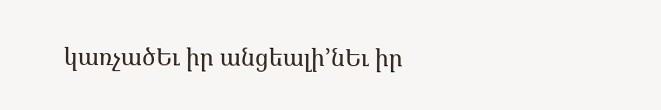կառչածԵւ իր անցեալի’նԵւ իր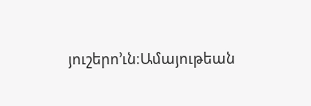յուշերո’ւն։Ամայութեան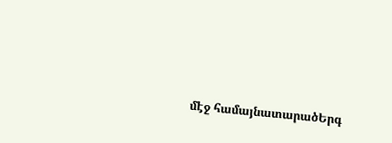մէջ համայնատարածԵրգ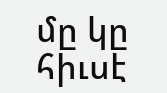մը կը հիւսէ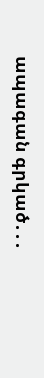ապագան գրկած․․․